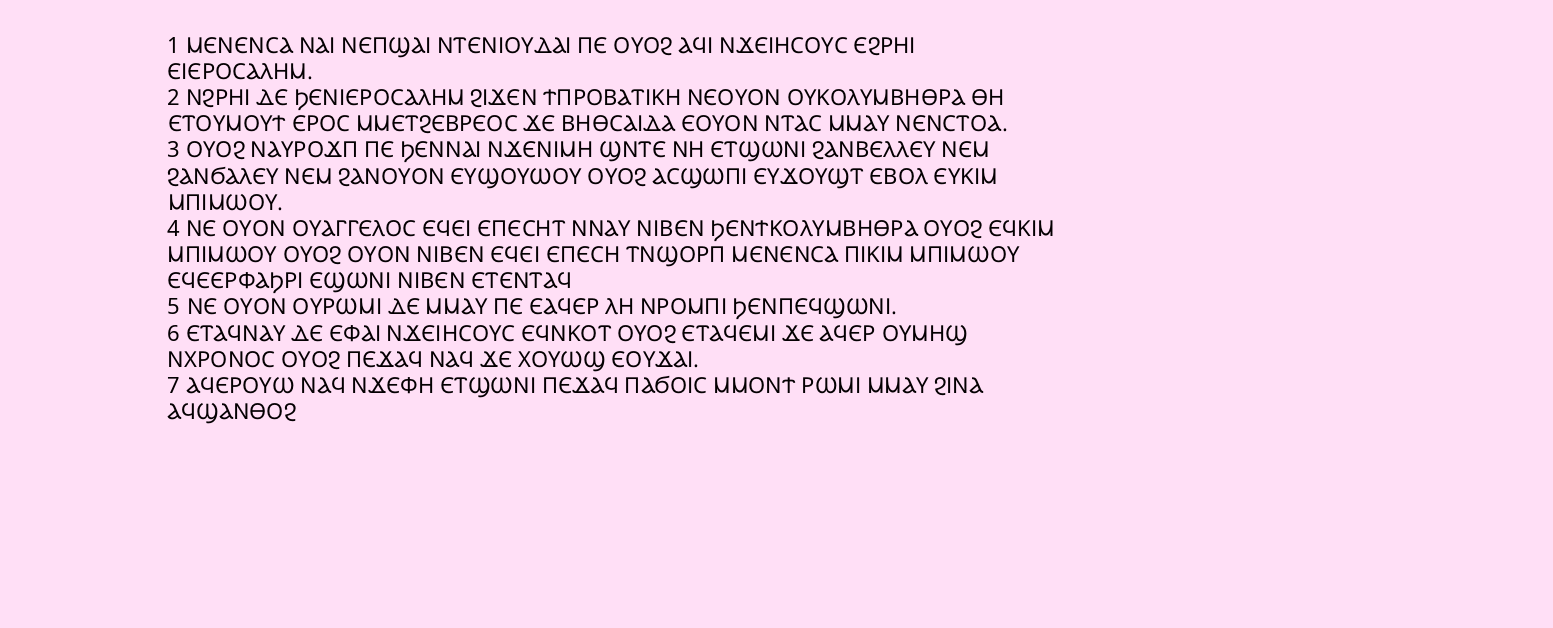1 ⲘⲈⲚⲈⲚⲤⲀ ⲚⲀⲒ ⲚⲈⲠϢⲀⲒ ⲚⲦⲈⲚⲒⲞⲨⲆⲀⲒ ⲠⲈ ⲞⲨⲞϨ ⲀϤⲒ ⲚϪⲈⲒⲎⲤⲞⲨⲤ ⲈϨⲢⲎⲒ ⲈⲒⲈⲢⲞⲤⲀⲖⲎⲘ.
2 ⲚϨⲢⲎⲒ ⲆⲈ ϦⲈⲚⲒⲈⲢⲞⲤⲀⲖⲎⲘ ϨⲒϪⲈⲚ ϮⲠⲢⲞⲂⲀⲦⲒⲔⲎ ⲚⲈⲞⲨⲞⲚ ⲞⲨⲔⲞⲖⲨⲘⲂⲎⲐⲢⲀ ⲐⲎ ⲈⲦⲞⲨⲘⲞⲨϮ ⲈⲢⲞⲤ ⲘⲘⲈⲦϨⲈⲂⲢⲈⲞⲤ ϪⲈ ⲂⲎⲐⲤⲀⲒⲆⲀ ⲈⲞⲨⲞⲚ ⲚⲦⲀⲤ ⲘⲘⲀⲨ ⲚⲈⲚⲤⲦⲞⲀ.
3 ⲞⲨⲞϨ ⲚⲀⲨⲢⲞϪⲠ ⲠⲈ ϦⲈⲚⲚⲀⲒ ⲚϪⲈⲚⲒⲘⲎ ϢⲚⲦⲈ ⲚⲎ ⲈⲦϢⲰⲚⲒ ϨⲀⲚⲂⲈⲖⲖⲈⲨ ⲚⲈⲘ ϨⲀⲚϬⲀⲖⲈⲨ ⲚⲈⲘ ϨⲀⲚⲞⲨⲞⲚ ⲈⲨϢⲞⲨⲰⲞⲨ ⲞⲨⲞϨ ⲀⲤϢⲰⲠⲒ ⲈⲨϪⲞⲨϢⲦ ⲈⲂⲞⲖ ⲈⲨⲔⲒⲘ ⲘⲠⲒⲘⲰⲞⲨ.
4 ⲚⲈ ⲞⲨⲞⲚ ⲞⲨⲀⲄⲄⲈⲖⲞⲤ ⲈϤⲈⲒ ⲈⲠⲈⲤⲎⲦ ⲚⲚⲀⲨ ⲚⲒⲂⲈⲚ ϦⲈⲚϮⲔⲞⲖⲨⲘⲂⲎⲐⲢⲀ ⲞⲨⲞϨ ⲈϤⲔⲒⲘ ⲘⲠⲒⲘⲰⲞⲨ ⲞⲨⲞϨ ⲞⲨⲞⲚ ⲚⲒⲂⲈⲚ ⲈϤⲈⲒ ⲈⲠⲈⲤⲎ ⲦⲚϢⲞⲢⲠ ⲘⲈⲚⲈⲚⲤⲀ ⲠⲒⲔⲒⲘ ⲘⲠⲒⲘⲰⲞⲨ ⲈϤⲈⲈⲢⲪⲀϦⲢⲒ ⲈϢⲰⲚⲒ ⲚⲒⲂⲈⲚ ⲈⲦⲈⲚⲦⲀϤ
5 ⲚⲈ ⲞⲨⲞⲚ ⲞⲨⲢⲰⲘⲒ ⲆⲈ ⲘⲘⲀⲨ ⲠⲈ ⲈⲀϤⲈⲢ ⲖⲎ ⲚⲢⲞⲘⲠⲒ ϦⲈⲚⲠⲈϤϢⲰⲚⲒ.
6 ⲈⲦⲀϤⲚⲀⲨ ⲆⲈ ⲈⲪⲀⲒ ⲚϪⲈⲒⲎⲤⲞⲨⲤ ⲈϤⲚⲔⲞⲦ ⲞⲨⲞϨ ⲈⲦⲀϤⲈⲘⲒ ϪⲈ ⲀϤⲈⲢ ⲞⲨⲘⲎϢ ⲚⲬⲢⲞⲚⲞⲤ ⲞⲨⲞϨ ⲠⲈϪⲀϤ ⲚⲀϤ ϪⲈ ⲬⲞⲨⲰϢ ⲈⲞⲨϪⲀⲒ.
7 ⲀϤⲈⲢⲞⲨⲰ ⲚⲀϤ ⲚϪⲈⲪⲎ ⲈⲦϢⲰⲚⲒ ⲠⲈϪⲀϤ ⲠⲀϬⲞⲒⲤ ⲘⲘⲞⲚϮ ⲢⲰⲘⲒ ⲘⲘⲀⲨ ϨⲒⲚⲀ ⲀϤϢⲀⲚⲐⲞϨ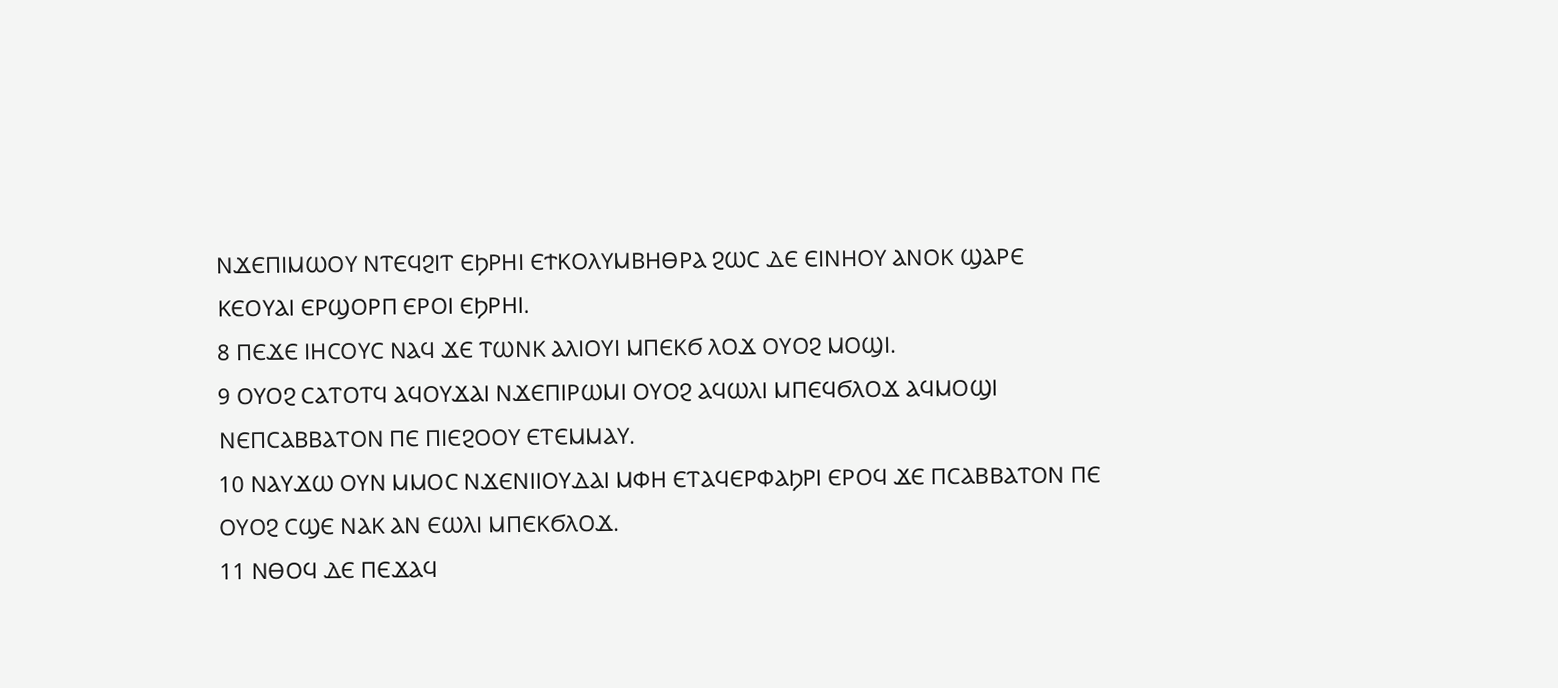ⲚϪⲈⲠⲒⲘⲰⲞⲨ ⲚⲦⲈϤϨⲒⲦ ⲈϦⲢⲎⲒ ⲈϮⲔⲞⲖⲨⲘⲂⲎⲐⲢⲀ ϨⲰⲤ ⲆⲈ ⲈⲒⲚⲎⲞⲨ ⲀⲚⲞⲔ ϢⲀⲢⲈ ⲔⲈⲞⲨⲀⲒ ⲈⲢϢⲞⲢⲠ ⲈⲢⲞⲒ ⲈϦⲢⲎⲒ.
8 ⲠⲈϪⲈ ⲒⲎⲤⲞⲨⲤ ⲚⲀϤ ϪⲈ ⲦⲰⲚⲔ ⲀⲖⲒⲞⲨⲒ ⲘⲠⲈⲔϬ ⲖⲞϪ ⲞⲨⲞϨ ⲘⲞϢⲒ.
9 ⲞⲨⲞϨ ⲤⲀⲦⲞⲦϤ ⲀϤⲞⲨϪⲀⲒ ⲚϪⲈⲠⲒⲢⲰⲘⲒ ⲞⲨⲞϨ ⲀϤⲰⲖⲒ ⲘⲠⲈϤϬⲖⲞϪ ⲀϤⲘⲞϢⲒ ⲚⲈⲠⲤⲀⲂⲂⲀⲦⲞⲚ ⲠⲈ ⲠⲒⲈϨⲞⲞⲨ ⲈⲦⲈⲘⲘⲀⲨ.
10 ⲚⲀⲨϪⲰ ⲞⲨⲚ ⲘⲘⲞⲤ ⲚϪⲈⲚⲒⲒⲞⲨⲆⲀⲒ ⲘⲪⲎ ⲈⲦⲀϤⲈⲢⲪⲀϦⲢⲒ ⲈⲢⲞϤ ϪⲈ ⲠⲤⲀⲂⲂⲀⲦⲞⲚ ⲠⲈ ⲞⲨⲞϨ ⲤϢⲈ ⲚⲀⲔ ⲀⲚ ⲈⲰⲖⲒ ⲘⲠⲈⲔϬⲖⲞϪ.
11 ⲚⲐⲞϤ ⲆⲈ ⲠⲈϪⲀϤ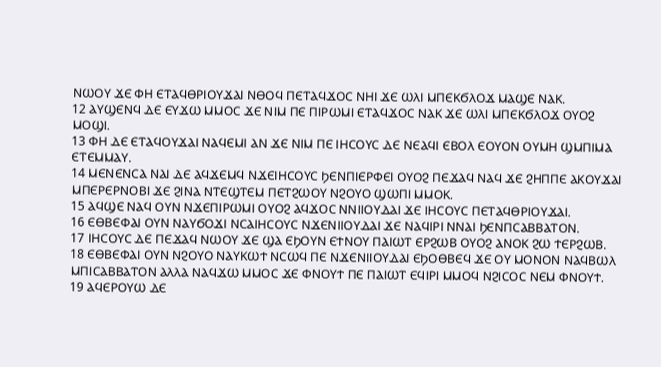ⲚⲰⲞⲨ ϪⲈ ⲪⲎ ⲈⲦⲀϤⲐⲢⲒⲞⲨϪⲀⲒ ⲚⲐⲞϤ ⲠⲈⲦⲀϤϪⲞⲤ ⲚⲎⲒ ϪⲈ ⲰⲖⲒ ⲘⲠⲈⲔϬⲖⲞϪ ⲘⲀϢⲈ ⲚⲀⲔ.
12 ⲀⲨϢⲈⲚϤ ⲆⲈ ⲈⲨϪⲰ ⲘⲘⲞⲤ ϪⲈ ⲚⲒⲘ ⲠⲈ ⲠⲒⲢⲰⲘⲒ ⲈⲦⲀϤϪⲞⲤ ⲚⲀⲔ ϪⲈ ⲰⲖⲒ ⲘⲠⲈⲔϬⲖⲞϪ ⲞⲨⲞϨ ⲘⲞϢⲒ.
13 ⲪⲎ ⲆⲈ ⲈⲦⲀϤⲞⲨϪⲀⲒ ⲚⲀϤⲈⲘⲒ ⲀⲚ ϪⲈ ⲚⲒⲘ ⲠⲈ ⲒⲎⲤⲞⲨⲤ ⲆⲈ ⲚⲈⲀϤⲒ ⲈⲂⲞⲖ ⲈⲞⲨⲞⲚ ⲞⲨⲘⲎ ϢⲘⲠⲒⲘⲀ ⲈⲦⲈⲘⲘⲀⲨ.
14 ⲘⲈⲚⲈⲚⲤⲀ ⲚⲀⲒ ⲆⲈ ⲀϤϪⲈⲘϤ ⲚϪⲈⲒⲎⲤⲞⲨⲤ ϦⲈⲚⲠⲒⲈⲢⲪⲈⲒ ⲞⲨⲞϨ ⲠⲈϪⲀϤ ⲚⲀϤ ϪⲈ ϨⲎⲠⲠⲈ ⲀⲔⲞⲨϪⲀⲒ ⲘⲠⲈⲢⲈⲢⲚⲞⲂⲒ ϪⲈ ϨⲒⲚⲀ ⲚⲦⲈϢⲦⲈⲘ ⲠⲈⲦϨⲰⲞⲨ ⲚϨⲞⲨⲞ ϢⲰⲠⲒ ⲘⲘⲞⲔ.
15 ⲀϤϢⲈ ⲚⲀϤ ⲞⲨⲚ ⲚϪⲈⲠⲒⲢⲰⲘⲒ ⲞⲨⲞϨ ⲀϤϪⲞⲤ ⲚⲚⲒⲒⲞⲨⲆⲀⲒ ϪⲈ ⲒⲎⲤⲞⲨⲤ ⲠⲈⲦⲀϤⲐⲢⲒⲞⲨϪⲀⲒ.
16 ⲈⲐⲂⲈⲪⲀⲒ ⲞⲨⲚ ⲚⲀⲨϬⲞϪⲒ ⲚⲤⲀⲒⲎⲤⲞⲨⲤ ⲚϪⲈⲚⲒⲒⲞⲨⲆⲀⲒ ϪⲈ ⲚⲀϤⲒⲢⲒ ⲚⲚⲀⲒ ϦⲈⲚⲠⲤⲀⲂⲂⲀⲦⲞⲚ.
17 ⲒⲎⲤⲞⲨⲤ ⲆⲈ ⲠⲈϪⲀϤ ⲚⲰⲞⲨ ϪⲈ ϢⲀ ⲈϦⲞⲨⲚ ⲈϮⲚⲞⲨ ⲠⲀⲒⲰⲦ ⲈⲢϨⲰⲂ ⲞⲨⲞϨ ⲀⲚⲞⲔ ϨⲰ ϮⲈⲢϨⲰⲂ.
18 ⲈⲐⲂⲈⲪⲀⲒ ⲞⲨⲚ ⲚϨⲞⲨⲞ ⲚⲀⲨⲔⲰϮ ⲚⲤⲰϤ ⲠⲈ ⲚϪⲈⲚⲒⲒⲞⲨⲆⲀⲒ ⲈϦⲞⲐⲂⲈϤ ϪⲈ ⲞⲨ ⲘⲞⲚⲞⲚ ⲚⲀϤⲂⲰⲖ ⲘⲠⲒⲤⲀⲂⲂⲀⲦⲞⲚ ⲀⲖⲖⲀ ⲚⲀϤϪⲰ ⲘⲘⲞⲤ ϪⲈ ⲪⲚⲞⲨϮ ⲠⲈ ⲠⲀⲒⲰⲦ ⲈϤⲒⲢⲒ ⲘⲘⲞϤ ⲚϨⲒⲤⲞⲤ ⲚⲈⲘ ⲪⲚⲞⲨϮ.
19 ⲀϤⲈⲢⲞⲨⲰ ⲆⲈ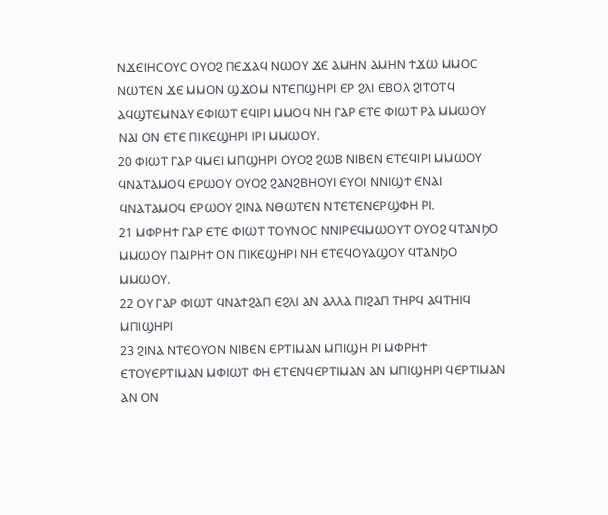ⲚϪⲈⲒⲎⲤⲞⲨⲤ ⲞⲨⲞϨ ⲠⲈϪⲀϤ ⲚⲰⲞⲨ ϪⲈ ⲀⲘⲎⲚ ⲀⲘⲎⲚ ϮϪⲰ ⲘⲘⲞⲤ ⲚⲰⲦⲈⲚ ϪⲈ ⲘⲘⲞⲚ ϢϪⲞⲘ ⲚⲦⲈⲠϢⲎⲢⲒ ⲈⲢ ϨⲖⲒ ⲈⲂⲞⲖ ϨⲒⲦⲞⲦϤ ⲀϤϢⲦⲈⲘⲚⲀⲨ ⲈⲪⲒⲰⲦ ⲈϤⲒⲢⲒ ⲘⲘⲞϤ ⲚⲎ ⲄⲀⲢ ⲈⲦⲈ ⲪⲒⲰⲦ ⲢⲀ ⲘⲘⲰⲞⲨ ⲚⲀⲒ ⲞⲚ ⲈⲦⲈ ⲠⲒⲔⲈϢⲎⲢⲒ ⲒⲢⲒ ⲘⲘⲰⲞⲨ.
20 ⲪⲒⲰⲦ ⲄⲀⲢ ϤⲘⲈⲒ ⲘⲠϢⲎⲢⲒ ⲞⲨⲞϨ ϨⲰⲂ ⲚⲒⲂⲈⲚ ⲈⲦⲈϤⲒⲢⲒ ⲘⲘⲰⲞⲨ ϤⲚⲀⲦⲀⲘⲞϤ ⲈⲢⲰⲞⲨ ⲞⲨⲞϨ ϨⲀⲚϨⲂⲎⲞⲨⲒ ⲈⲨⲞⲒ ⲚⲚⲒϢϮ ⲈⲚⲀⲒ ϤⲚⲀⲦⲀⲘⲞϤ ⲈⲢⲰⲞⲨ ϨⲒⲚⲀ ⲚⲐⲰⲦⲈⲚ ⲚⲦⲈⲦⲈⲚⲈⲢϢⲪⲎ ⲢⲒ.
21 ⲘⲪⲢⲎϮ ⲄⲀⲢ ⲈⲦⲈ ⲪⲒⲰⲦ ⲦⲞⲨⲚⲞⲤ ⲚⲚⲒⲢⲈϤⲘⲰⲞⲨⲦ ⲞⲨⲞϨ ϤⲦⲀⲚϦⲞ ⲘⲘⲰⲞⲨ ⲠⲀⲒⲢⲎϮ ⲞⲚ ⲠⲒⲔⲈϢⲎⲢⲒ ⲚⲎ ⲈⲦⲈϤⲞⲨⲀϢⲞⲨ ϤⲦⲀⲚϦⲞ ⲘⲘⲰⲞⲨ.
22 ⲞⲨ ⲄⲀⲢ ⲪⲒⲰⲦ ϤⲚⲀϮϨⲀⲠ ⲈϨⲖⲒ ⲀⲚ ⲀⲖⲖⲀ ⲠⲒϨⲀⲠ ⲦⲎⲢϤ ⲀϤⲦⲎⲒϤ ⲘⲠⲒϢⲎⲢⲒ
23 ϨⲒⲚⲀ ⲚⲦⲈⲞⲨⲞⲚ ⲚⲒⲂⲈⲚ ⲈⲢⲦⲒⲘⲀⲚ ⲘⲠⲒϢⲎ ⲢⲒ ⲘⲪⲢⲎϮ ⲈⲦⲞⲨⲈⲢⲦⲒⲘⲀⲚ ⲘⲪⲒⲰⲦ ⲪⲎ ⲈⲦⲈⲚϤⲈⲢⲦⲒⲘⲀⲚ ⲀⲚ ⲘⲠⲒϢⲎⲢⲒ ϤⲈⲢⲦⲒⲘⲀⲚ ⲀⲚ ⲞⲚ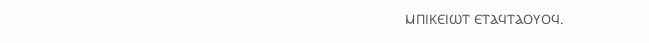ⲘⲠⲒⲔⲈⲒⲰⲦ ⲈⲦⲀϤⲦⲀⲞⲨⲞϤ.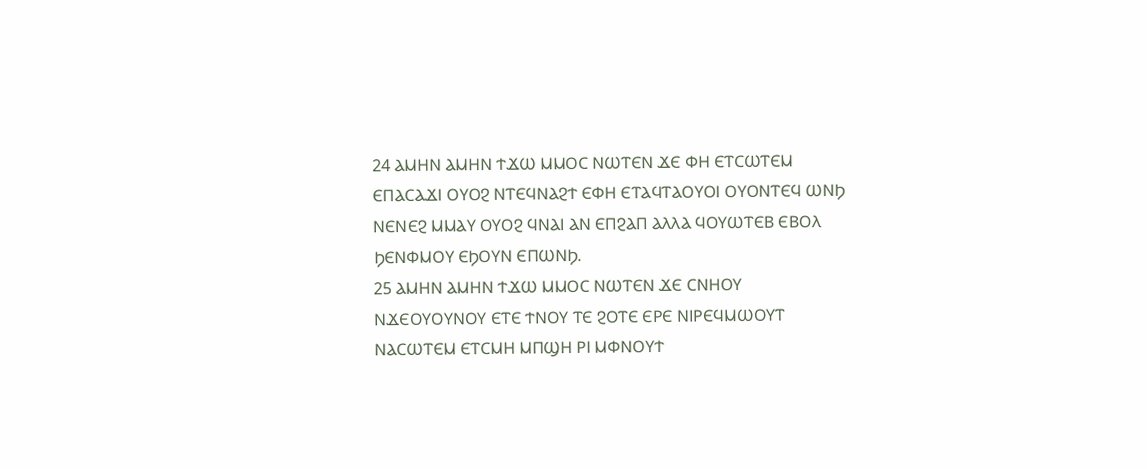24 ⲀⲘⲎⲚ ⲀⲘⲎⲚ ϮϪⲰ ⲘⲘⲞⲤ ⲚⲰⲦⲈⲚ ϪⲈ ⲪⲎ ⲈⲦⲤⲰⲦⲈⲘ ⲈⲠⲀⲤⲀϪⲒ ⲞⲨⲞϨ ⲚⲦⲈϤⲚⲀϨϮ ⲈⲪⲎ ⲈⲦⲀϤⲦⲀⲞⲨⲞⲒ ⲞⲨⲞⲚⲦⲈϤ ⲰⲚϦ ⲚⲈⲚⲈϨ ⲘⲘⲀⲨ ⲞⲨⲞϨ ϤⲚⲀⲒ ⲀⲚ ⲈⲠϨⲀⲠ ⲀⲖⲖⲀ ϤⲞⲨⲰⲦⲈⲂ ⲈⲂⲞⲖ ϦⲈⲚⲪⲘⲞⲨ ⲈϦⲞⲨⲚ ⲈⲠⲰⲚϦ.
25 ⲀⲘⲎⲚ ⲀⲘⲎⲚ ϮϪⲰ ⲘⲘⲞⲤ ⲚⲰⲦⲈⲚ ϪⲈ ⲤⲚⲎⲞⲨ ⲚϪⲈⲞⲨⲞⲨⲚⲞⲨ ⲈⲦⲈ ϮⲚⲞⲨ ⲦⲈ ϨⲞⲦⲈ ⲈⲢⲈ ⲚⲒⲢⲈϤⲘⲰⲞⲨⲦ ⲚⲀⲤⲰⲦⲈⲘ ⲈⲦⲤⲘⲎ ⲘⲠϢⲎ ⲢⲒ ⲘⲪⲚⲞⲨϮ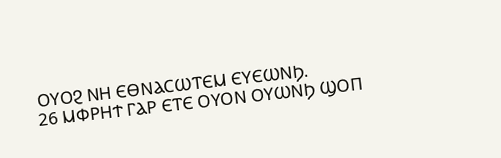ⲞⲨⲞϨ ⲚⲎ ⲈⲐⲚⲀⲤⲰⲦⲈⲘ ⲈⲨⲈⲰⲚϦ.
26 ⲘⲪⲢⲎϮ ⲄⲀⲢ ⲈⲦⲈ ⲞⲨⲞⲚ ⲞⲨⲰⲚϦ ϢⲞⲠ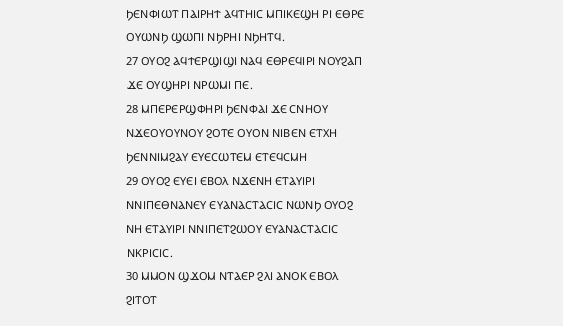ϦⲈⲚⲪⲒⲰⲦ ⲠⲀⲒⲢⲎϮ ⲀϤⲦⲎⲒⲤ ⲘⲠⲒⲔⲈϢⲎ ⲢⲒ ⲈⲐⲢⲈ ⲞⲨⲰⲚϦ ϢⲰⲠⲒ ⲚϦⲢⲎⲒ ⲚϦⲎⲦϤ.
27 ⲞⲨⲞϨ ⲀϤϮⲈⲢϢⲒϢⲒ ⲚⲀϤ ⲈⲐⲢⲈϤⲒⲢⲒ ⲚⲞⲨϨⲀⲠ ϪⲈ ⲞⲨϢⲎⲢⲒ ⲚⲢⲰⲘⲒ ⲠⲈ.
28 ⲘⲠⲈⲢⲈⲢϢⲪⲎⲢⲒ ϦⲈⲚⲪⲀⲒ ϪⲈ ⲤⲚⲎⲞⲨ ⲚϪⲈⲞⲨⲞⲨⲚⲞⲨ ϨⲞⲦⲈ ⲞⲨⲞⲚ ⲚⲒⲂⲈⲚ ⲈⲦⲬⲎ ϦⲈⲚⲚⲒⲘϨⲀⲨ ⲈⲨⲈⲤⲰⲦⲈⲘ ⲈⲦⲈϤⲤⲘⲎ
29 ⲞⲨⲞϨ ⲈⲨⲈⲒ ⲈⲂⲞⲖ ⲚϪⲈⲚⲎ ⲈⲦⲀⲨⲒⲢⲒ ⲚⲚⲒⲠⲈⲐⲚⲀⲚⲈⲨ ⲈⲨⲀⲚⲀⲤⲦⲀⲤⲒⲤ ⲚⲰⲚϦ ⲞⲨⲞϨ ⲚⲎ ⲈⲦⲀⲨⲒⲢⲒ ⲚⲚⲒⲠⲈⲦϨⲰⲞⲨ ⲈⲨⲀⲚⲀⲤⲦⲀⲤⲒⲤ ⲚⲔⲢⲒⲤⲒⲤ.
30 ⲘⲘⲞⲚ ϢϪⲞⲘ ⲚⲦⲀⲈⲢ ϨⲖⲒ ⲀⲚⲞⲔ ⲈⲂⲞⲖ ϨⲒⲦⲞⲦ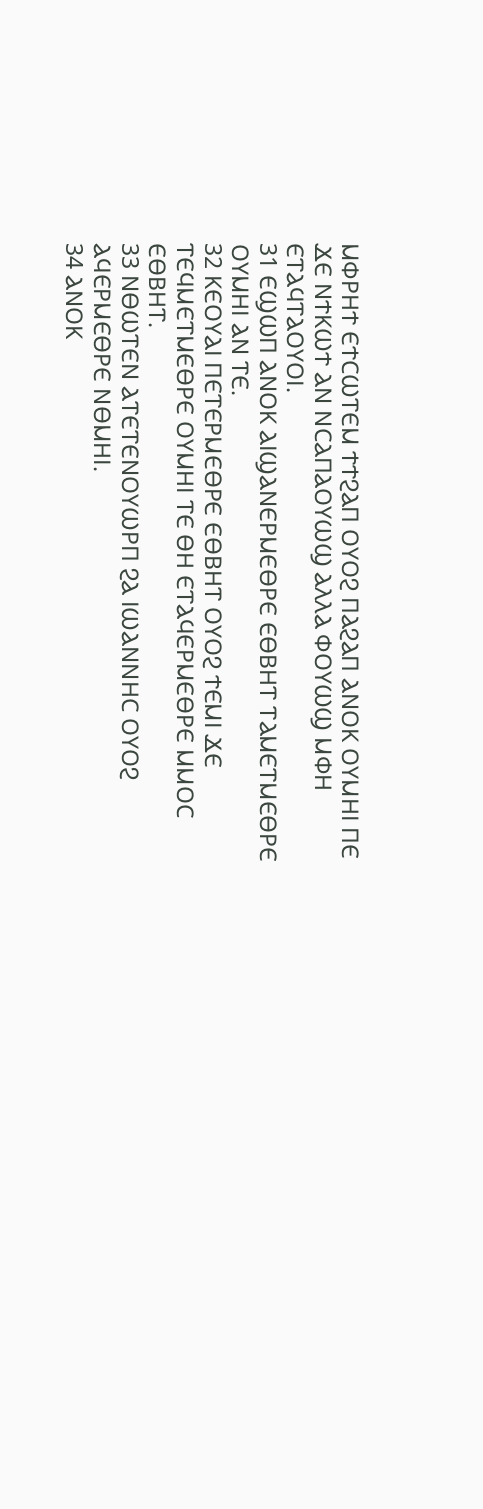ⲘⲪⲢⲎϮ ⲈϮⲤⲰⲦⲈⲘ ϮϮϨⲀⲠ ⲞⲨⲞϨ ⲠⲀϨⲀⲠ ⲀⲚⲞⲔ ⲞⲨⲘⲎⲒ ⲠⲈ ϪⲈ ⲚϮⲔⲰϮ ⲀⲚ ⲚⲤⲀⲠⲀⲞⲨⲰϢ ⲀⲖⲖⲀ ⲪⲞⲨⲰϢ ⲘⲪⲎ ⲈⲦⲀϤⲦⲀⲞⲨⲞⲒ.
31 ⲈϢⲰⲠ ⲀⲚⲞⲔ ⲀⲒϢⲀⲚⲈⲢⲘⲈⲐⲢⲈ ⲈⲐⲂⲎⲦ ⲦⲀⲘⲈⲦⲘⲈⲐⲢⲈ ⲞⲨⲘⲎⲒ ⲀⲚ ⲦⲈ.
32 ⲔⲈⲞⲨⲀⲒ ⲠⲈⲦⲈⲢⲘⲈⲐⲢⲈ ⲈⲐⲂⲎⲦ ⲞⲨⲞϨ ϮⲈⲘⲒ ϪⲈ ⲦⲈϤⲘⲈⲦⲘⲈⲐⲢⲈ ⲞⲨⲘⲎⲒ ⲦⲈ ⲐⲎ ⲈⲦⲀϤⲈⲢⲘⲈⲐⲢⲈ ⲘⲘⲞⲤ ⲈⲐⲂⲎⲦ.
33 ⲚⲐⲰⲦⲈⲚ ⲀⲦⲈⲦⲈⲚⲞⲨⲰⲢⲠ ϨⲀ ⲒⲰⲀⲚⲚⲎⲤ ⲞⲨⲞϨ ⲀϤⲈⲢⲘⲈⲐⲢⲈ ⲚⲐⲘⲎⲒ.
34 ⲀⲚⲞⲔ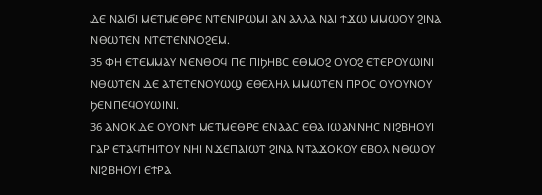ⲆⲈ ⲚⲀⲒϬⲒ ⲘⲈⲦⲘⲈⲐⲢⲈ ⲚⲦⲈⲚⲒⲢⲰⲘⲒ ⲀⲚ ⲀⲖⲖⲀ ⲚⲀⲒ ϮϪⲰ ⲘⲘⲰⲞⲨ ϨⲒⲚⲀ ⲚⲐⲰⲦⲈⲚ ⲚⲦⲈⲦⲈⲚⲚⲞϨⲈⲘ.
35 ⲪⲎ ⲈⲦⲈⲘⲘⲀⲨ ⲚⲈⲚⲐⲞϤ ⲠⲈ ⲠⲒϦⲎⲂⲤ ⲈⲐⲘⲞϨ ⲞⲨⲞϨ ⲈⲦⲈⲢⲞⲨⲰⲒⲚⲒ ⲚⲐⲰⲦⲈⲚ ⲆⲈ ⲀⲦⲈⲦⲈⲚⲞⲨⲰϢ ⲈⲐⲈⲖⲎⲖ ⲘⲘⲰⲦⲈⲚ ⲠⲢⲞⲤ ⲞⲨⲞⲨⲚⲞⲨ ϦⲈⲚⲠⲈϤⲞⲨⲰⲒⲚⲒ.
36 ⲀⲚⲞⲔ ⲆⲈ ⲞⲨⲞⲚϮ ⲘⲈⲦⲘⲈⲐⲢⲈ ⲈⲚⲀⲀⲤ ⲈⲐⲀ ⲒⲰⲀⲚⲚⲎⲤ ⲚⲒϨⲂⲎⲞⲨⲒ ⲄⲀⲢ ⲈⲦⲀϤⲦⲎⲒⲦⲞⲨ ⲚⲎⲒ ⲚϪⲈⲠⲀⲒⲰⲦ ϨⲒⲚⲀ ⲚⲦⲀϪⲞⲔⲞⲨ ⲈⲂⲞⲖ ⲚⲐⲰⲞⲨ ⲚⲒϨⲂⲎⲞⲨⲒ ⲈϮⲢⲀ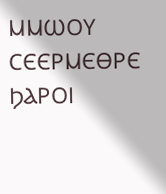ⲘⲘⲰⲞⲨ ⲤⲈⲈⲢⲘⲈⲐⲢⲈ ϦⲀⲢⲞⲒ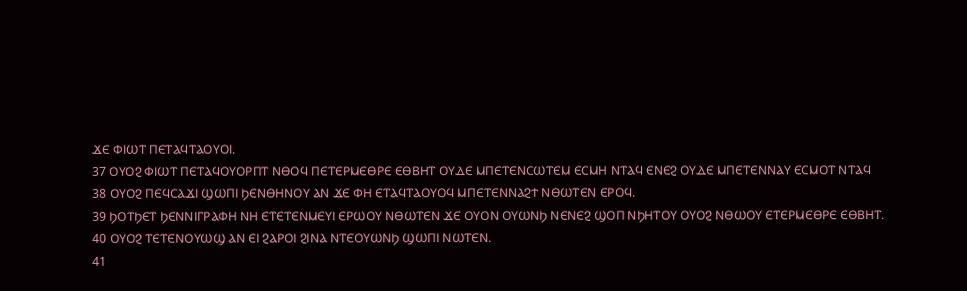ϪⲈ ⲪⲒⲰⲦ ⲠⲈⲦⲀϤⲦⲀⲞⲨⲞⲒ.
37 ⲞⲨⲞϨ ⲪⲒⲰⲦ ⲠⲈⲦⲀϤⲞⲨⲞⲢⲠⲦ ⲚⲐⲞϤ ⲠⲈⲦⲈⲢⲘⲈⲐⲢⲈ ⲈⲐⲂⲎⲦ ⲞⲨⲆⲈ ⲘⲠⲈⲦⲈⲚⲤⲰⲦⲈⲘ ⲈⲤⲘⲎ ⲚⲦⲀϤ ⲈⲚⲈϨ ⲞⲨⲆⲈ ⲘⲠⲈⲦⲈⲚⲚⲀⲨ ⲈⲤⲘⲞⲦ ⲚⲦⲀϤ
38 ⲞⲨⲞϨ ⲠⲈϤⲤⲀϪⲒ ϢⲰⲠⲒ ϦⲈⲚⲐⲎⲚⲞⲨ ⲀⲚ ϪⲈ ⲪⲎ ⲈⲦⲀϤⲦⲀⲞⲨⲞϤ ⲘⲠⲈⲦⲈⲚⲚⲀϨϮ ⲚⲐⲰⲦⲈⲚ ⲈⲢⲞϤ.
39 ϦⲞⲦϦⲈⲦ ϦⲈⲚⲚⲒⲄⲢⲀⲪⲎ ⲚⲎ ⲈⲦⲈⲦⲈⲚⲘⲈⲨⲒ ⲈⲢⲰⲞⲨ ⲚⲐⲰⲦⲈⲚ ϪⲈ ⲞⲨⲞⲚ ⲞⲨⲰⲚϦ ⲚⲈⲚⲈϨ ϢⲞⲠ ⲚϦⲎⲦⲞⲨ ⲞⲨⲞϨ ⲚⲐⲰⲞⲨ ⲈⲦⲈⲢⲘⲈⲐⲢⲈ ⲈⲐⲂⲎⲦ.
40 ⲞⲨⲞϨ ⲦⲈⲦⲈⲚⲞⲨⲰϢ ⲀⲚ ⲈⲒ ϨⲀⲢⲞⲒ ϨⲒⲚⲀ ⲚⲦⲈⲞⲨⲰⲚϦ ϢⲰⲠⲒ ⲚⲰⲦⲈⲚ.
41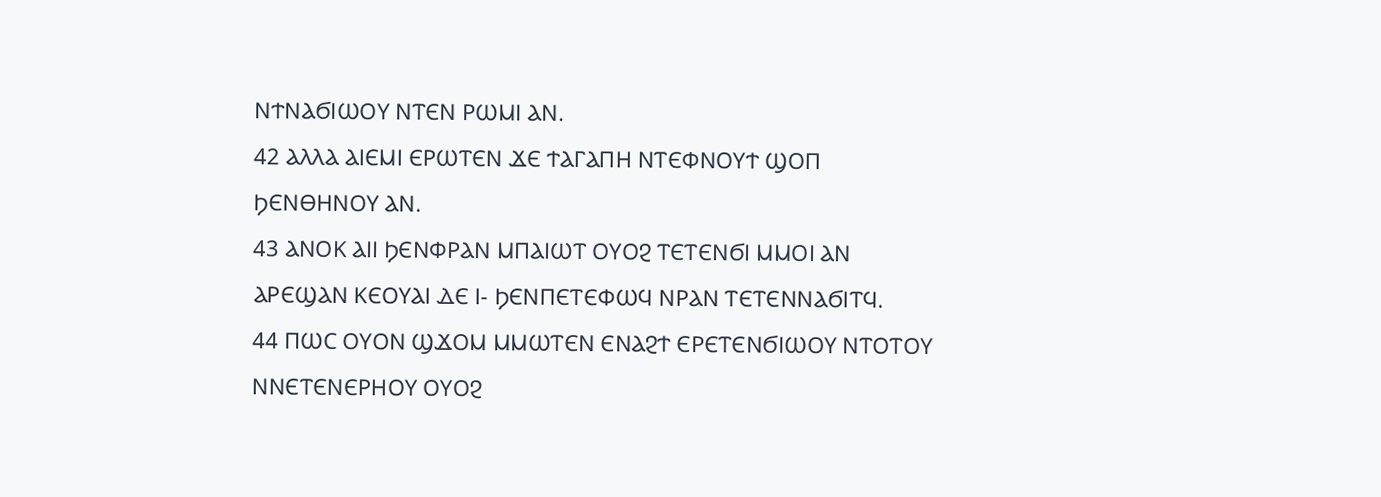ⲚϮⲚⲀϬⲒⲰⲞⲨ ⲚⲦⲈⲚ ⲢⲰⲘⲒ ⲀⲚ.
42 ⲀⲖⲖⲀ ⲀⲒⲈⲘⲒ ⲈⲢⲰⲦⲈⲚ ϪⲈ ϮⲀⲄⲀⲠⲎ ⲚⲦⲈⲪⲚⲞⲨϮ ϢⲞⲠ ϦⲈⲚⲐⲎⲚⲞⲨ ⲀⲚ.
43 ⲀⲚⲞⲔ ⲀⲒⲒ ϦⲈⲚⲪⲢⲀⲚ ⲘⲠⲀⲒⲰⲦ ⲞⲨⲞϨ ⲦⲈⲦⲈⲚϬⲒ ⲘⲘⲞⲒ ⲀⲚ ⲀⲢⲈϢⲀⲚ ⲔⲈⲞⲨⲀⲒ ⲆⲈ Ⲓ- ϦⲈⲚⲠⲈⲦⲈⲪⲰϤ ⲚⲢⲀⲚ ⲦⲈⲦⲈⲚⲚⲀϬⲒⲦϤ.
44 ⲠⲰⲤ ⲞⲨⲞⲚ ϢϪⲞⲘ ⲘⲘⲰⲦⲈⲚ ⲈⲚⲀϨϮ ⲈⲢⲈⲦⲈⲚϬⲒⲰⲞⲨ ⲚⲦⲞⲦⲞⲨ ⲚⲚⲈⲦⲈⲚⲈⲢⲎⲞⲨ ⲞⲨⲞϨ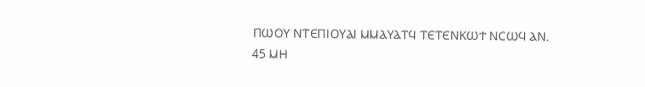ⲠⲰⲞⲨ ⲚⲦⲈⲠⲒⲞⲨⲀⲒ ⲘⲘⲀⲨⲀⲦϤ ⲦⲈⲦⲈⲚⲔⲰϮ ⲚⲤⲰϤ ⲀⲚ.
45 ⲘⲎ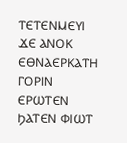ⲦⲈⲦⲈⲚⲘⲈⲨⲒ ϪⲈ ⲀⲚⲞⲔ ⲈⲐⲚⲀⲈⲢⲔⲀⲦⲎ ⲄⲞⲢⲒⲚ ⲈⲢⲰⲦⲈⲚ ϦⲀⲦⲈⲚ ⲪⲒⲰⲦ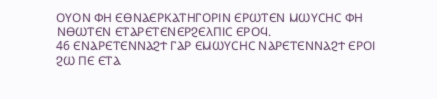ⲞⲨⲞⲚ ⲪⲎ ⲈⲐⲚⲀⲈⲢⲔⲀⲦⲎⲄⲞⲢⲒⲚ ⲈⲢⲰⲦⲈⲚ ⲘⲰⲨⲤⲎⲤ ⲪⲎ ⲚⲐⲰⲦⲈⲚ ⲈⲦⲀⲢⲈⲦⲈⲚⲈⲢϨⲈⲖⲠⲒⲤ ⲈⲢⲞϤ.
46 ⲈⲚⲀⲢⲈⲦⲈⲚⲚⲀϨϮ ⲄⲀⲢ ⲈⲘⲰⲨⲤⲎⲤ ⲚⲀⲢⲈⲦⲈⲚⲚⲀϨϮ ⲈⲢⲞⲒ ϨⲰ ⲠⲈ ⲈⲦⲀ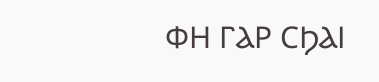ⲪⲎ ⲄⲀⲢ ⲤϦⲀⲒ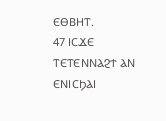ⲈⲐⲂⲎⲦ.
47 ⲒⲤϪⲈ ⲦⲈⲦⲈⲚⲚⲀϨϮ ⲀⲚ ⲈⲚⲒⲤϦⲀⲒ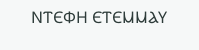ⲚⲦⲈⲪⲎ ⲈⲦⲈⲘⲘⲀⲨ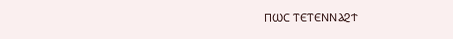ⲠⲰⲤ ⲦⲈⲦⲈⲚⲚⲀϨϮ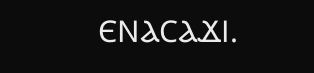ⲈⲚⲀⲤⲀϪⲒ.